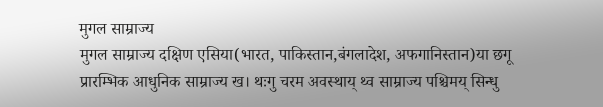मुगल साम्राज्य
मुगल साम्राज्य दक्षिण एसिया(भारत, पाकिस्तान,बंगलादेश, अफगानिस्तान)या छगू प्रारम्भिक आधुनिक साम्राज्य ख। थःगु चरम अवस्थाय् थ्व साम्राज्य पश्चिमय् सिन्धु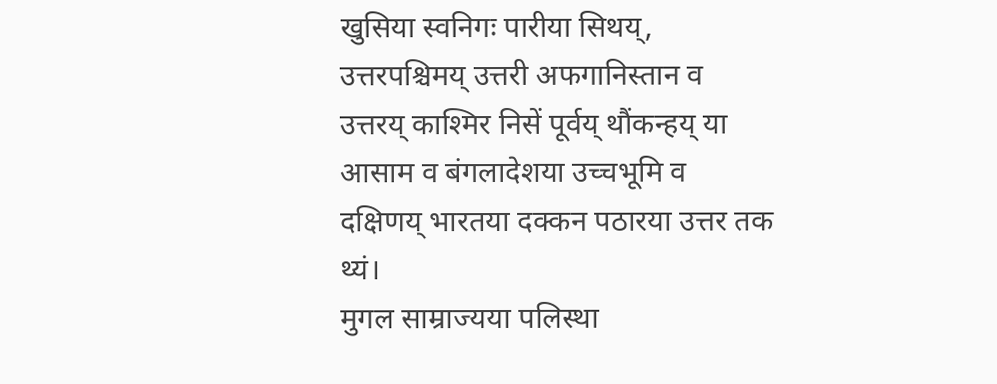खुसिया स्वनिगः पारीया सिथय्, उत्तरपश्चिमय् उत्तरी अफगानिस्तान व उत्तरय् काश्मिर निसें पूर्वय् थौंकन्हय् या आसाम व बंगलादेशया उच्चभूमि व दक्षिणय् भारतया दक्कन पठारया उत्तर तक थ्यं।
मुगल साम्राज्यया पलिस्था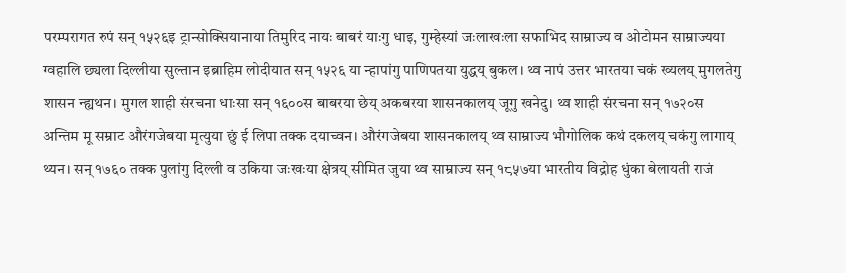परम्परागत रुपं सन् १५२६इ ट्रान्सोक्सियानाया तिमुरिद नायः बाबरं याःगु धाइ, गुम्हेस्यां जःलाखःला सफाभिद साम्राज्य व ओटोमन साम्राज्यया ग्वहालि छ्यला दिल्लीया सुल्तान इब्राहिम लोदीयात सन् १५२६ या न्हापांगु पाणिपतया युद्धय् बुकल। थ्व नापं उत्तर भारतया चकं ख्यलय् मुगलतेगु शासन न्ह्यथन। मुगल शाही संरचना धाःसा सन् १६००स बाबरया छेय् अकबरया शासनकालय् जूगु खनेदु। थ्व शाही संरचना सन् १७२०स अन्तिम मू सम्राट औरंगजेबया मृत्युया छुं ई लिपा तक्क दयाच्वन। औरंगजेबया शासनकालय् थ्व साम्राज्य भौगोलिक कथं दकलय् चकंगु लागाय् थ्यन। सन् १७६० तक्क पुलांगु दिल्ली व उकिया जःखःया क्षेत्रय् सीमित जुया थ्व साम्राज्य सन् १८५७या भारतीय विद्रोह धुंका बेलायती राजं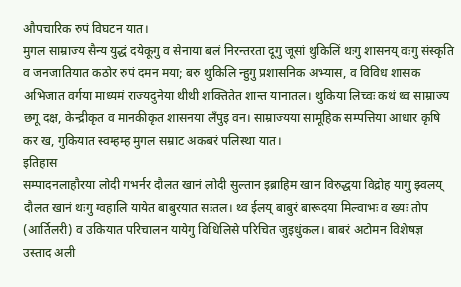औपचारिक रुपं विघटन यात।
मुगल साम्राज्य सैन्य युद्धं दयेकूगु व सेनाया बलं निरन्तरता दूगु जूसां थुकिलिं थःगु शासनय् वःगु संस्कृति व जनजातियात कठोर रुपं दमन मया; बरु थुकिलि न्हुगु प्रशासनिक अभ्यास, व विविध शासक अभिजात वर्गया माध्यमं राज्यदुनेया थीथी शक्तितेत शान्त यानातल। थुकिया लिच्वः कथं थ्व साम्राज्य छगू दक्ष, केन्द्रीकृत व मानकीकृत शासनया लँपुइ वन। साम्राज्यया सामूहिक सम्पत्तिया आधार कृषि कर ख, गुकियात स्वम्हम्ह मुगल सम्राट अकबरं पलिस्था यात।
इतिहास
सम्पादनलाहौरया लोदी गभर्नर दौलत खानं लोदी सुल्तान इब्राहिम खान विरुद्धया विद्रोह यागु झ्वलय् दौलत खानं थःगु ग्वहालि यायेत बाबुरयात सःतल। थ्व ईलय् बाबुरं बारूदया मिल्वाभः व ख्यः तोप (आर्तिलरी) व उकियात परिचालन यायेगु विधिलिसे परिचित जुइधुंकल। बाबरं अटोमन विशेषज्ञ उस्ताद अली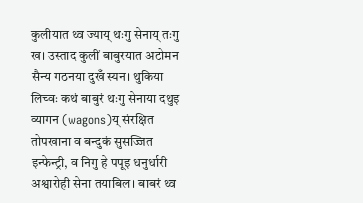कुलीयात थ्व ज्याय् थःगु सेनाय् तःगु ख। उस्ताद कुलीं बाबुरयात अटोमन सैन्य गठनया दुखँ स्यन। थुकिया लिच्वः कथं बाबुरं थःगु सेनाया दथुइ व्यागन (wagons)य् संरक्षित तोपखाना व बन्दुकं सुसज्जित इन्फेन्ट्री, व निगु हे पपूइ धनुर्धारी अश्वारोही सेना तयाबिल। बाबरं थ्व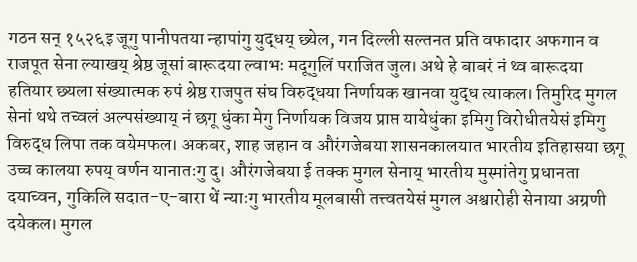गठन सन् १५२६इ जूगु पानीपतया न्हापांगु युद्धय् छ्येल, गन दिल्ली सल्तनत प्रति वफादार अफगान व राजपूत सेना ल्याखय् श्रेष्ठ जूसां बारूदया ल्वाभः मदूगुलिं पराजित जुल। अथे हे बाबरं नं थ्व बारूदया हतियार छ्यला संख्यात्मक रुपं श्रेष्ठ राजपुत संघ विरुद्धया निर्णायक खानवा युद्ध त्याकल। तिमुरिद मुगल सेनां थथे तच्वलं अल्पसंख्याय् नं छगू धुंका मेगु निर्णायक विजय प्राप्त यायेधुंका इमिगु विरोधीतयेसं इमिगु विरुद्ध लिपा तक वयेमफल। अकबर, शाह जहान व औरंगजेबया शासनकालयात भारतीय इतिहासया छगू उच्च कालया रुपय् वर्णन यानातःगु दु। औरंगजेबया ई तक्क मुगल सेनाय् भारतीय मुस्मांतेगु प्रधानता दयाच्वन, गुकिलि सदात-ए-बारा थें न्याःगु भारतीय मूलबासी तत्त्वतयेसं मुगल अश्वारोही सेनाया अग्रणी दयेकल। मुगल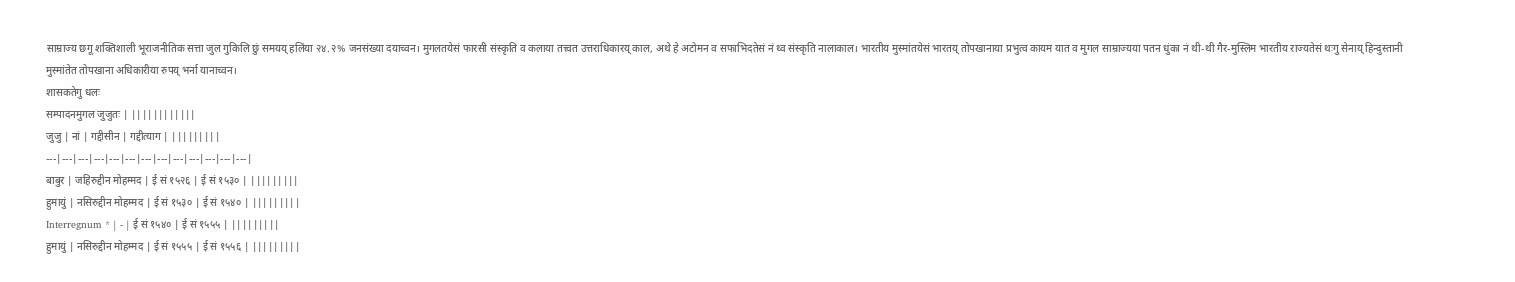साम्राज्य छगू शक्तिशाली भूराजनीतिक सत्ता जुल गुकिलि छुं समयय् हलिंया २४.२% जनसंख्या दयाच्वन। मुगलतयेसं फारसी संस्कृति व कलाया तत्त्वत उत्तराधिकारय् काल, अथे हे अटोमन व सफाभिदतेसं नं थ्व संस्कृति नालाकाल। भारतीय मुस्मांतयेसं भारतय् तोपखानाया प्रभुत्व कायम यात व मुगल साम्राज्यया पतन धुंका नं थी-थी गैर-मुस्लिम भारतीय राज्यतेसं थःगु सेनाय् हिन्दुस्तानी मुस्मांतेत तोपखाना अधिकारीया रुपय् भर्ना यानाच्वन।
शासकतेगु धलः
सम्पादनमुगल जुजुतः | ||||||||||||
जुजु | नां | गद्दीसीन | गद्दीत्याग | |||||||||
---|---|---|---|---|---|---|---|---|---|---|---|---|
बाबुर | जहिरुद्दीन मोहम्मद | ई सं १५२६ | ई सं १५३० | |||||||||
हुमायुं | नसिरुद्दीन मोहम्मद | ई सं १५३० | ई सं १५४० | |||||||||
Interregnum * | - | ई सं १५४० | ई सं १५५५ | |||||||||
हुमायुं | नसिरुद्दीन मोहम्मद | ई सं १५५५ | ई सं १५५६ | |||||||||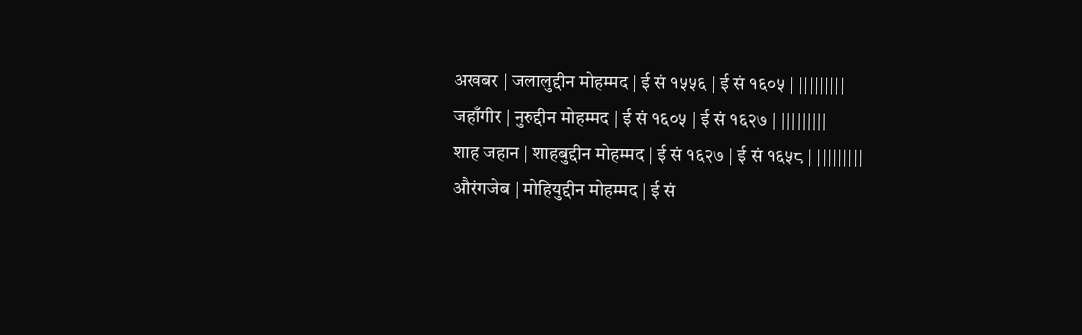अखबर | जलालुद्दीन मोहम्मद | ई सं १५५६ | ई सं १६०५ | |||||||||
जहाँगीर | नुरुद्दीन मोहम्मद | ई सं १६०५ | ई सं १६२७ | |||||||||
शाह जहान | शाहबुद्दीन मोहम्मद | ई सं १६२७ | ई सं १६५८ | |||||||||
औरंगजेब | मोहियुद्दीन मोहम्मद | ई सं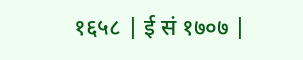१६५८ | ई सं १७०७ |